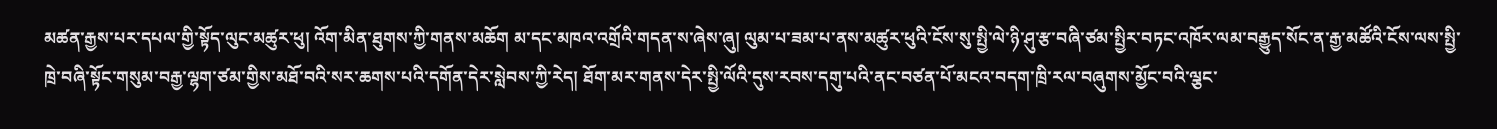མཚན་རྒྱས་པར་དཔལ་གྱི་སྟོད་ལུང་མཚུར་ཕུ། འོག་མིན་ཐུགས་ཀྱི་གནས་མཆོག མ་དང་མཁའ་འགྲོའི་གདན་ས་ཞེས་ཞུ། ལུམ་པ་ཟམ་པ་ནས་མཚུར་ཕུའི་ངོས་སུ་སྤྱི་ལེ་ཉི་ཤུ་རྩ་བཞི་ཙམ་སྤྱིར་བཏང་འཁོར་ལམ་བརྒྱུད་སོང་ན་རྒྱ་མཚོའི་ངོས་ལས་སྤྱི་ཁྲེ་བཞི་སྟོང་གསུམ་བརྒྱ་ལྷག་ཙམ་གྱིས་མཐོ་བའི་སར་ཆགས་པའི་དགོན་དེར་སླེབས་ཀྱི་རེད། ཐོག་མར་གནས་དེར་སྤྱི་ལོའི་དུས་རབས་དགུ་པའི་ནང་བཙན་པོ་མངའ་བདག་ཁྲི་རལ་བཞུགས་མྱོང་བའི་ལྕང་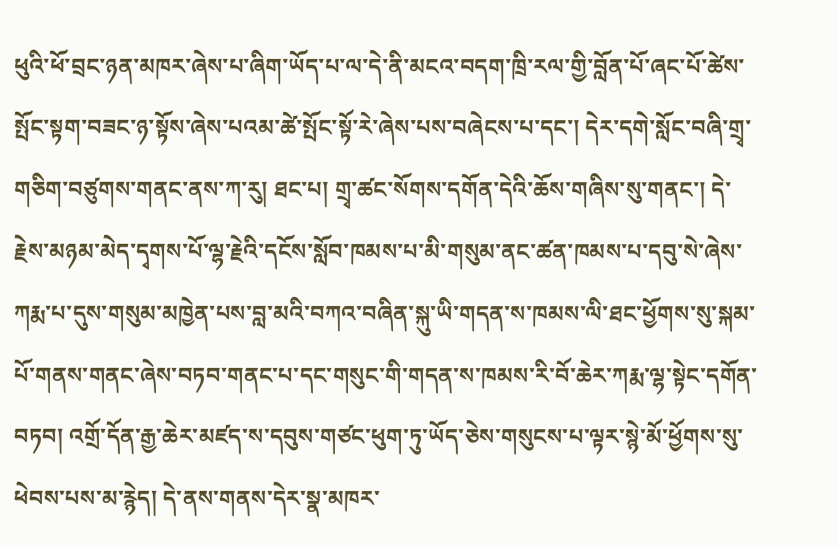ཕུའི་ཕོ་བྲང་ཉན་མཁར་ཞེས་པ་ཞིག་ཡོད་པ་ལ་དེ་ནི་མངའ་བདག་ཁྲི་རལ་གྱི་བློན་པོ་ཞང་པོ་ཚེས་སྤོང་སྟག་བཟང་ཉ་སྟོས་ཞེས་པའམ་ཚེ་སྤོང་སྟོ་རེ་ཞེས་པས་བཞེངས་པ་དང་། དེར་དགེ་སློང་བཞི་གྲྭ་གཅིག་བཙུགས་གནང་ནས་ཀ་རུ། ཐང་པ། གྲྭ་ཚང་སོགས་དགོན་དེའི་ཆོས་གཞིས་སུ་གནང་། དེ་རྗེས་མཉམ་མེད་དྭགས་པོ་ལྷ་རྗེའི་དངོས་སློབ་ཁམས་པ་མི་གསུམ་ནང་ཚན་ཁམས་པ་དབུ་སེ་ཞེས་ཀརྨ་པ་དུས་གསུམ་མཁྱེན་པས་བླ་མའི་བཀའ་བཞིན་སྐུ་ཡི་གདན་ས་ཁམས་ལི་ཐང་ཕྱོགས་སུ་སྐམ་པོ་གནས་གནང་ཞེས་བཏབ་གནང་པ་དང་གསུང་གི་གདན་ས་ཁམས་རི་བོ་ཆེར་ཀརྨ་ལྷ་སྟེང་དགོན་བཏབ། འགྲོ་དོན་རྒྱ་ཆེར་མཛད་ས་དབུས་གཙང་ཕུག་ཏུ་ཡོད་ཅེས་གསུངས་པ་ལྟར་སྙེ་མོ་ཕྱོགས་སུ་ཕེབས་པས་མ་རྙེད། དེ་ནས་གནས་དེར་སྣ་མཁར་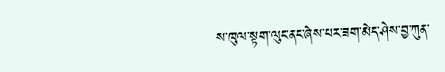ས་ཁུལ་སྟག་ལུང་ནང་ཞེས་པར་ཟག་མེད་ཤེས་བྱ་ཀུན་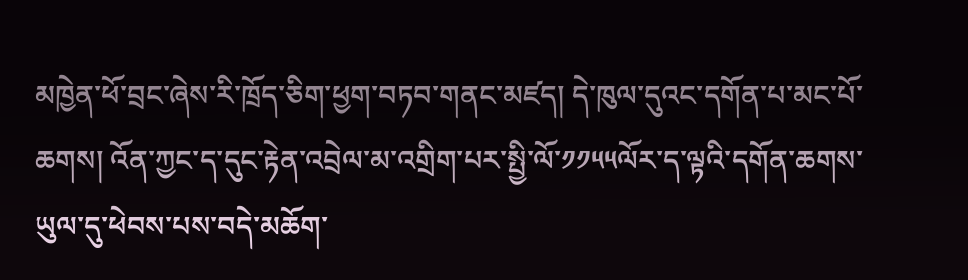མཁྱེན་ཕོ་བྲང་ཞེས་རི་ཁྲོད་ཅིག་ཕྱག་བཏབ་གནང་མཛད། དེ་ཁུལ་དུའང་དགོན་པ་མང་པོ་ཆགས། འོན་ཀྱང་ད་དུང་རྟེན་འབྲེལ་མ་འགྲིག་པར་སྤྱི་ལོ་༡༡༥༥ལོར་ད་ལྟའི་དགོན་ཆགས་ཡུལ་དུ་ཕེབས་པས་བདེ་མཆོག་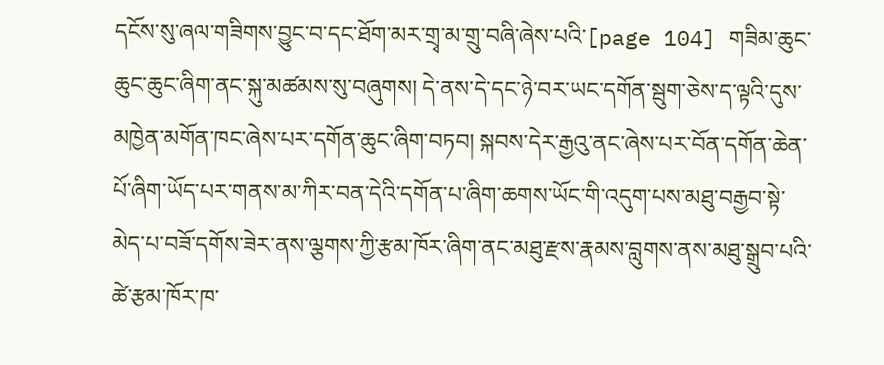དངོས་སུ་ཞལ་གཟིགས་བྱུང་བ་དང་ཐོག་མར་གྲྭ་མ་གྲུ་བཞི་ཞེས་པའི་[page 104] གཟིམ་ཆུང་ཆུང་ཆུང་ཞིག་ནང་སྐུ་མཚམས་སུ་བཞུགས། དེ་ནས་དེ་དང་ཉེ་བར་ཡང་དགོན་སྦུག་ཅེས་ད་ལྟའི་དུས་མཁྱེན་མགོན་ཁང་ཞེས་པར་དགོན་ཆུང་ཞིག་བཏབ། སྐབས་དེར་རྒྱའུ་ནང་ཞེས་པར་བོན་དགོན་ཆེན་པོ་ཞིག་ཡོད་པར་གནས་མ་ཀིར་བན་དེའི་དགོན་པ་ཞིག་ཆགས་ཡོང་གི་འདུག་པས་མཐུ་བརྒྱབ་སྟེ་མེད་པ་བཟོ་དགོས་ཟེར་ནས་ལྕགས་ཀྱི་རྩམ་ཁོར་ཞིག་ནང་མཐུ་རྫས་རྣམས་བླུགས་ནས་མཐུ་སྒྲུབ་པའི་ཚེ་རྩམ་ཁོར་ཁ་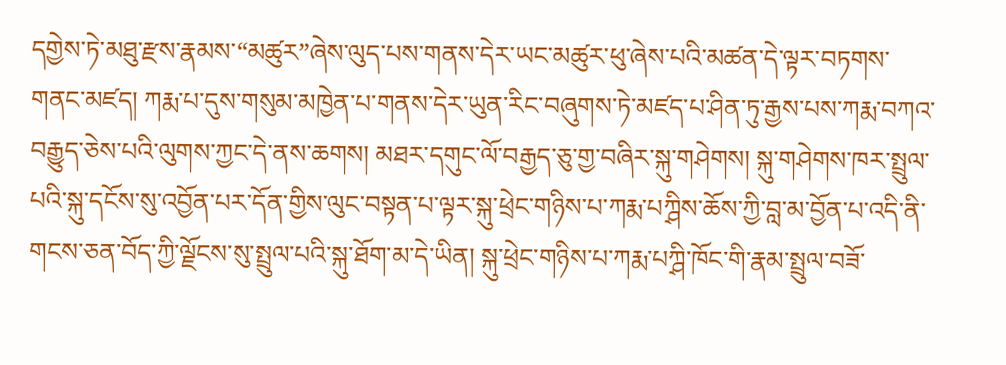དགྱེས་ཏེ་མཐུ་རྫས་རྣམས་“མཚུར”ཞེས་ལུད་པས་གནས་དེར་ཡང་མཚུར་ཕུ་ཞེས་པའི་མཚན་དེ་ལྟར་བཏགས་གནང་མཛད། ཀརྨ་པ་དུས་གསུམ་མཁྱེན་པ་གནས་དེར་ཡུན་རིང་བཞུགས་ཏེ་མཛད་པ་ཤིན་ཏུ་རྒྱས་པས་ཀརྨ་བཀའ་བརྒྱུད་ཅེས་པའི་ལུགས་ཀྱང་དེ་ནས་ཆགས། མཐར་དགུང་ལོ་བརྒྱད་ཅུ་གྱ་བཞིར་སྐུ་གཤེགས། སྐུ་གཤེགས་ཁར་སྤྲུལ་པའི་སྐུ་དངོས་སུ་འབྱོན་པར་དོན་གྱིས་ལུང་བསྟན་པ་ལྟར་སྐུ་ཕྲེང་གཉིས་པ་ཀརྨ་པཀྴིས་ཆོས་ཀྱི་བླ་མ་བྱོན་པ་འདི་ནི་གངས་ཅན་བོད་ཀྱི་ལྗོངས་སུ་སྤྲུལ་པའི་སྐུ་ཐོག་མ་དེ་ཡིན། སྐུ་ཕྲེང་གཉིས་པ་ཀརྨ་པཀྴི་ཁོང་གི་རྣམ་སྤྲུལ་བཟོ་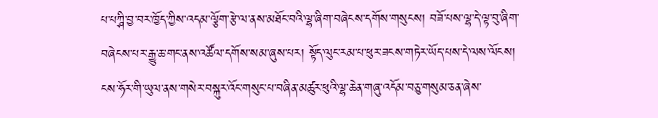པ་པཀྴི་བྱ་བར་ཁྱོད་ཀྱིས་འདམ་ལྕོག་རྩེ་ལ་ནས་མཐོང་བའི་ལྷ་ཞིག་བཞེངས་དགོས་གསུངས། བཟོ་པས་ལྷ་དེ་ལྟ་བུ་ཞིག་བཞེངས་པར་རྒྱུ་ཆ་གང་ནས་འཚོལ་དགོས་སམ་ཞུས་པར། སྟོད་ལུང་རམ་པ་ཕུར་ཟངས་གཏེར་ཡོད་པས་དེ་ལས་ལོངས། ངས་ཧོར་གི་ཡུལ་ནས་གསེར་བསྐུར་འོང་གསུང་པ་བཞིན་མཚུར་ཕུའི་ལྷ་ཆེན་གཞུ་འདོམ་བཅུ་གསུམ་ཅན་ཞེས་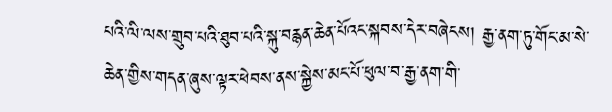པའི་ལི་ལས་གྲུབ་པའི་ཐུབ་པའི་སྐུ་བརྙན་ཆེན་པོའང་སྐབས་དེར་བཞེངས། རྒྱ་ནག་ཏུ་གོང་མ་སེ་ཆེན་གྱིས་གདན་ཞུས་ལྟར་ཕེབས་ནས་སྐྱེས་མང་པོ་ཕུལ་བ་རྒྱ་ནག་གི་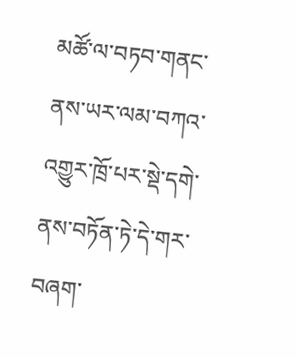མཚོ་ལ་བཏབ་གནང་ནས་ཡར་ལམ་བཀའ་འགྱུར་ཁྲོ་པར་སྡེ་དགེ་ནས་བཏོན་ཏེ་དེ་གར་བཞག་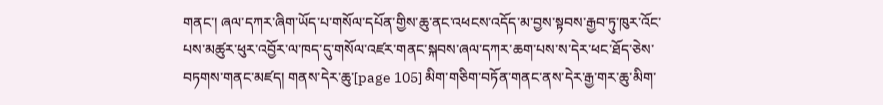གནང་། ཞལ་དཀར་ཞིག་ཡོད་པ་གསོལ་དཔོན་གྱིས་ཆུ་ནང་འཕངས་འདོད་མ་བྱས་སྟབས་རྒྱབ་ཏུ་ཁུར་འོང་པས་མཚུར་ཕུར་འབྱོར་ལ་ཁད་དུ་གསོལ་འཛར་གནང་སྐབས་ཞལ་དཀར་ཆག་པས་ས་དེར་ཕང་ཐོད་ཅེས་བཏགས་གནང་མཛད། གནས་དེར་ཆུ་[page 105] མིག་གཅིག་བཏོན་གནང་ནས་དེར་རྒྱ་གར་ཆུ་མིག་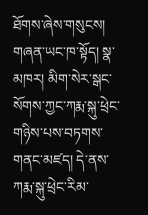ཐོགས་ཞེས་གསུངས། གཞན་ཡང་ཁ་སྟོད། སྣ་མཁར། མིག་སེར་སྒང་སོགས་ཀྱང་ཀརྨ་སྐུ་ཕྲེང་གཉིས་པས་བཏགས་གནང་མཛད། དེ་ནས་ཀརྨ་སྐུ་ཕྲེང་རིམ་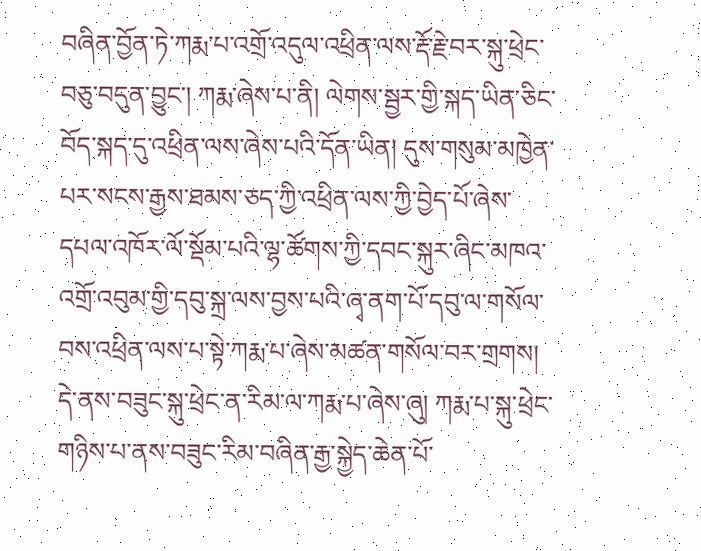བཞིན་བྱོན་ཏེ་ཀརྨ་པ་འགྲོ་འདུལ་འཕྲིན་ལས་རྡོ་རྗེ་བར་སྐུ་ཕྲེང་བཅུ་བདུན་བྱུང་། ཀརྨ་ཞེས་པ་ནི། ལེགས་སྦྱར་གྱི་སྐད་ཡིན་ཅིང་བོད་སྐད་དུ་འཕྲིན་ལས་ཞེས་པའི་དོན་ཡིན། དུས་གསུམ་མཁྱེན་པར་སངས་རྒྱས་ཐམས་ཅད་ཀྱི་འཕྲིན་ལས་ཀྱི་བྱེད་པོ་ཞེས་དཔལ་འཁོར་ལོ་སྡོམ་པའི་ལྷ་ཚོགས་ཀྱི་དབང་སྐུར་ཞིང་མཁའ་འགྲོ་འབུམ་གྱི་དབུ་སྐྲ་ལས་བྱས་པའི་ཞྭ་ནག་པོ་དབུ་ལ་གསོལ་བས་འཕྲིན་ལས་པ་སྟེ་ཀརྨ་པ་ཞེས་མཚན་གསོལ་བར་གྲགས། དེ་ནས་བཟུང་སྐུ་ཕྲེང་ན་རིམ་ལ་ཀརྨ་པ་ཞེས་ཞུ། ཀརྨ་པ་སྐུ་ཕྲེང་གཉིས་པ་ནས་བཟུང་རིམ་བཞིན་རྒྱ་སྐྱེད་ཆེན་པོ་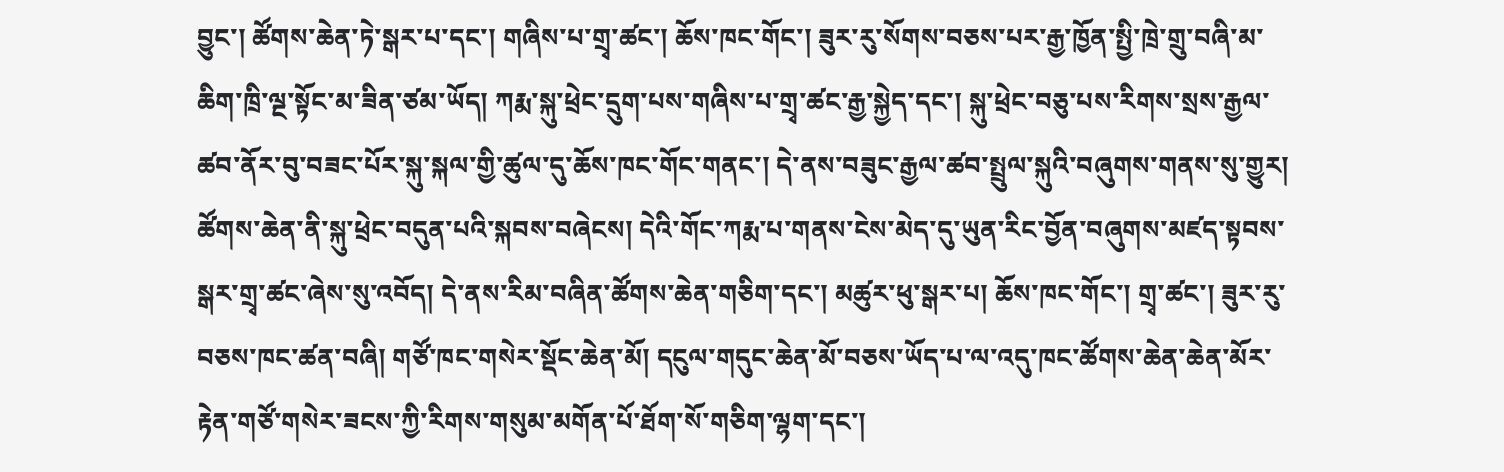བྱུང་། ཚོགས་ཆེན་ཏེ་སྒར་པ་དང་། གཞིས་པ་གྲྭ་ཚང་། ཆོས་ཁང་གོང་། ཟུར་རུ་སོགས་བཅས་པར་རྒྱ་ཁྱོན་སྤྱི་ཁྲེ་གྲུ་བཞི་མ་ཆིག་ཁྲི་ལྔ་སྟོང་མ་ཟིན་ཙམ་ཡོད། ཀརྨ་སྐུ་ཕྲེང་དྲུག་པས་གཞིས་པ་གྲྭ་ཚང་རྒྱ་སྐྱེད་དང་། སྐུ་ཕྲེང་བཅུ་པས་རིགས་སྲས་རྒྱལ་ཚབ་ནོར་བུ་བཟང་པོར་སྐུ་སྐལ་གྱི་ཚུལ་དུ་ཆོས་ཁང་གོང་གནང་། དེ་ནས་བཟུང་རྒྱལ་ཚབ་སྤྲུལ་སྐུའི་བཞུགས་གནས་སུ་གྱུར། ཚོགས་ཆེན་ནི་སྐུ་ཕྲེང་བདུན་པའི་སྐབས་བཞེངས། དེའི་གོང་ཀརྨ་པ་གནས་ངེས་མེད་དུ་ཡུན་རིང་བྱོན་བཞུགས་མཛད་སྟབས་སྒར་གྲྭ་ཚང་ཞེས་སུ་འབོད། དེ་ནས་རིམ་བཞིན་ཚོགས་ཆེན་གཅིག་དང་། མཚུར་ཕུ་སྒར་པ། ཆོས་ཁང་གོང་། གྲྭ་ཚང་། ཟུར་རུ་བཅས་ཁང་ཚན་བཞི། གཙོ་ཁང་གསེར་སྡོང་ཆེན་མོ། དངུལ་གདུང་ཆེན་མོ་བཅས་ཡོད་པ་ལ་འདུ་ཁང་ཚོགས་ཆེན་ཆེན་མོར་རྟེན་གཙོ་གསེར་ཟངས་ཀྱི་རིགས་གསུམ་མགོན་པོ་ཐོག་སོ་གཅིག་ལྷག་དང་།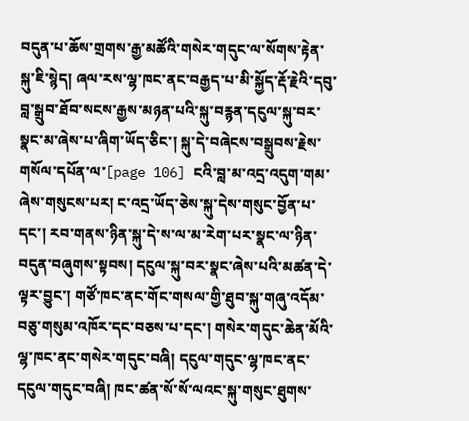བདུན་པ་ཆོས་གྲགས་རྒྱ་མཚོའི་གསེར་གདུང་ལ་སོགས་རྟེན་སྐུ་ཇི་སྙེད། ཞལ་རས་ལྷ་ཁང་ནང་བརྒྱད་པ་མི་སྐྱོད་རྡོ་རྗེའི་དབུ་བླ་སྒྲུབ་ཐོབ་སངས་རྒྱས་མཉན་པའི་སྐུ་བརྙན་དངུལ་སྐུ་བར་སྣང་མ་ཞེས་པ་ཞིག་ཡོད་ཅིང་། སྐུ་དེ་བཞེངས་བསྒྲུབས་རྗེས་གསོལ་དཔོན་ལ་[page 106] ངའི་བླ་མ་འདྲ་འདུག་གམ་ཞེས་གསུངས་པར། ང་འདྲ་ཡོད་ཅེས་སྐུ་དེས་གསུང་བྱོན་པ་དང་། རབ་གནས་ཉིན་སྐུ་དེ་ས་ལ་མ་རེག་པར་སྣང་ལ་ཉིན་བདུན་བཞུགས་སྟབས། དངུལ་སྐུ་བར་སྣང་ཞེས་པའི་མཚན་དེ་ལྟར་བྱུང་། གཙོ་ཁང་ནང་གོང་གསལ་གྱི་ཐུབ་སྐུ་གཞུ་འདོམ་བཅུ་གསུམ་འཁོར་དང་བཅས་པ་དང་། གསེར་གདུང་ཆེན་མོའི་ལྷ་ཁང་ནང་གསེར་གདུང་བཞི། དངུལ་གདུང་ལྷ་ཁང་ནང་དངུལ་གདུང་བཞི། ཁང་ཚན་སོ་སོ་ལའང་སྐུ་གསུང་ཐུགས་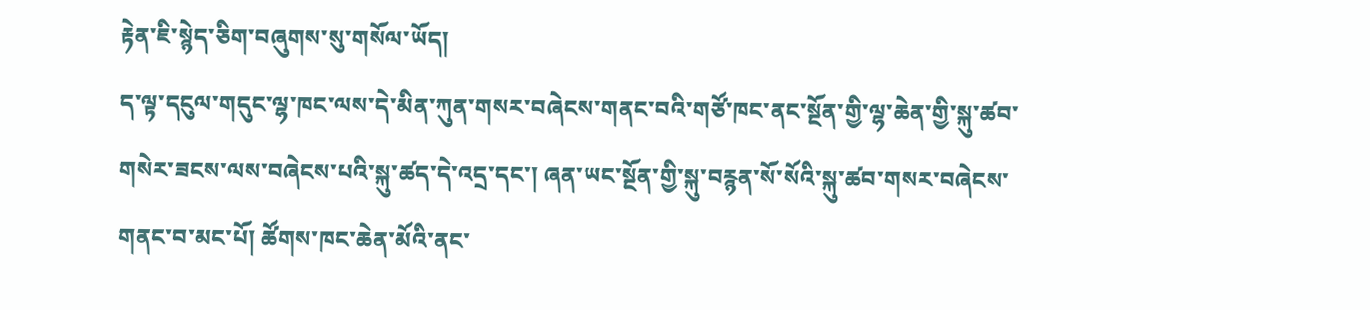རྟེན་ཇི་སྙེད་ཅིག་བཞུགས་སུ་གསོལ་ཡོད།
ད་ལྟ་དངུལ་གདུང་ལྷ་ཁང་ལས་དེ་མིན་ཀུན་གསར་བཞེངས་གནང་བའི་གཙོ་ཁང་ནང་སྔོན་གྱི་ལྷ་ཆེན་གྱི་སྐུ་ཚབ་གསེར་ཟངས་ལས་བཞེངས་པའི་སྐུ་ཚད་དེ་འདྲ་དང་། ཞན་ཡང་སྔོན་གྱི་སྐུ་བརྙན་སོ་སོའི་སྐུ་ཚབ་གསར་བཞེངས་གནང་བ་མང་པོ། ཚོགས་ཁང་ཆེན་མོའི་ནང་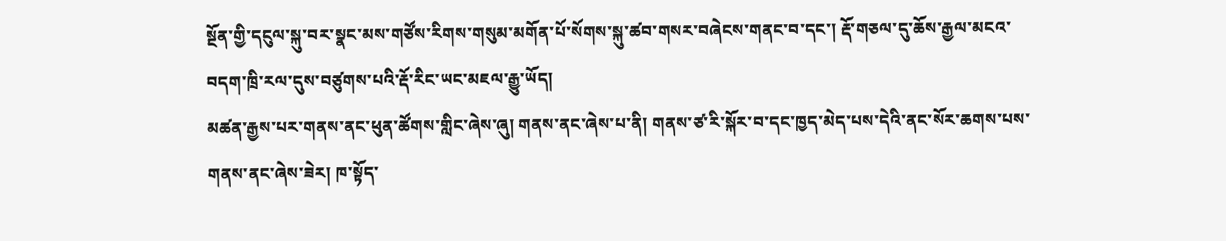སྔོན་གྱི་དངུལ་སྐུ་བར་སྣང་མས་གཙོས་རིགས་གསུམ་མགོན་པོ་སོགས་སྐུ་ཚབ་གསར་བཞེངས་གནང་བ་དང་། རྡོ་གཅལ་དུ་ཆོས་རྒྱལ་མངའ་བདག་ཁྲི་རལ་དུས་བཙུགས་པའི་རྡོ་རིང་ཡང་མཇལ་རྒྱུ་ཡོད།
མཚན་རྒྱས་པར་གནས་ནང་ཕུན་ཚོགས་གླིང་ཞེས་ཞུ། གནས་ནང་ཞེས་པ་ནི། གནས་ཙ་རི་སྐོར་བ་དང་ཁྱད་མེད་པས་དེའི་ནང་སོར་ཆགས་པས་གནས་ནང་ཞེས་ཟེར། ཁ་སྟོད་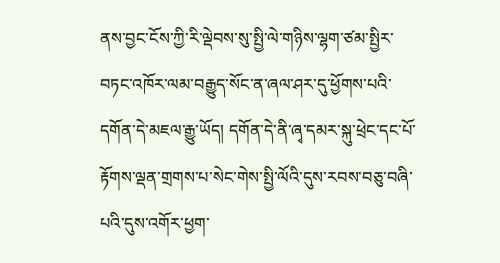ནས་བྱང་ངོས་ཀྱི་རི་ལྡེབས་སུ་སྤྱི་ལེ་གཉིས་ལྷག་ཙམ་སྤྱིར་བཏང་འཁོར་ལམ་བརྒྱུད་སོང་ན་ཞལ་ཤར་དུ་ཕྱོགས་པའི་དགོན་དེ་མཇལ་རྒྱུ་ཡོད། དགོན་དེ་ནི་ཞྭ་དམར་སྐུ་ཕྲེང་དང་པོ་རྟོགས་ལྡན་གྲགས་པ་སེང་གེས་སྤྱི་ལོའི་དུས་རབས་བཅུ་བཞི་པའི་དུས་འགོར་ཕྱག་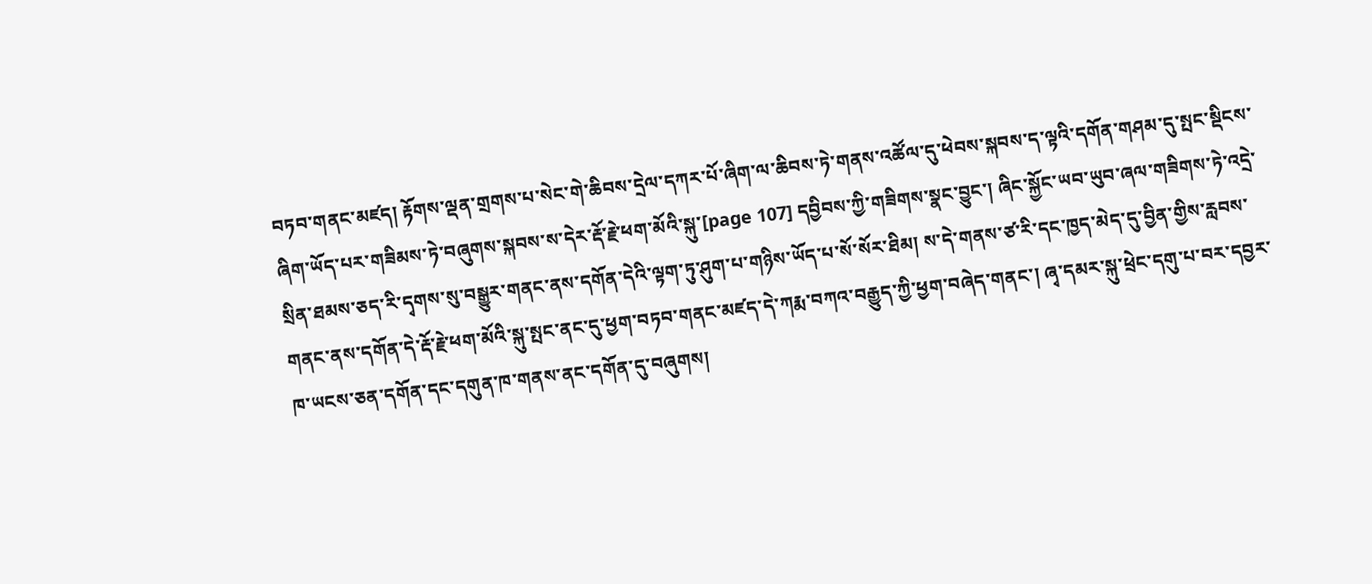བཏབ་གནང་མཛད། རྟོགས་ལྡན་གྲགས་པ་སེང་གེ་ཆིབས་དྲེལ་དཀར་པོ་ཞིག་ལ་ཆིབས་ཏེ་གནས་འཚོལ་དུ་ཕེབས་སྐབས་ད་ལྟའི་དགོན་གཤམ་དུ་སྤང་སྡིངས་ཞིག་ཡོད་པར་གཟིམས་ཏེ་བཞུགས་སྐབས་ས་དེར་རྡོ་རྗེ་ཕག་མོའི་སྐུ་[page 107] དབྱིབས་ཀྱི་གཟིགས་སྣང་བྱུང་། ཞིང་སྐྱོང་ཡབ་ཡུབ་ཞལ་གཟིགས་ཏེ་འདྲེ་སྲིན་ཐམས་ཅད་རི་དྭགས་སུ་བསྒྱུར་གནང་ནས་དགོན་དེའི་ལྟག་ཏུ་ཤུག་པ་གཉིས་ཡོད་པ་སོ་སོར་ཐིམ། ས་དེ་གནས་ཙ་རི་དང་ཁྱད་མེད་དུ་བྱིན་གྱིས་རླབས་གནང་ནས་དགོན་དེ་རྡོ་རྗེ་ཕག་མོའི་སྐུ་སྤང་ནང་དུ་ཕྱག་བཏབ་གནང་མཛད་དེ་ཀརྨ་བཀའ་བརྒྱུད་ཀྱི་ཕྱག་བཞེད་གནང་། ཞྭ་དམར་སྐུ་ཕྲེང་དགུ་པ་བར་དབྱར་ཁ་ཡངས་ཅན་དགོན་དང་དགུན་ཁ་གནས་ནང་དགོན་དུ་བཞུགས།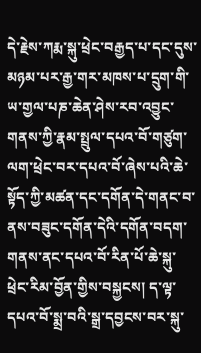དེ་རྗེས་ཀརྨ་སྐུ་ཕྲེང་བརྒྱད་པ་དང་དུས་མཉམ་པར་རྒྱ་གར་མཁས་པ་དྲུག་གི་ཡ་གྱལ་པཎ་ཆེན་ཤེས་རབ་འབྱུང་གནས་ཀྱི་རྣམ་སྤྲུལ་དཔའ་བོ་གཙུག་ལག་ཕྲེང་བར་དཔའ་བོ་ཞེས་པའི་ཆེ་སྟོད་ཀྱི་མཚན་དང་དགོན་དེ་གནང་བ་ནས་བཟུང་དགོན་དེའི་དགོན་བདག་གནས་ནང་དཔའ་བོ་རིན་པོ་ཆེ་སྐུ་ཕྲེང་རིམ་བྱོན་གྱིས་བསྐྱངས། ད་ལྟ་དཔའ་བོ་སྨྲ་བའི་སྒྲ་དབྱངས་བར་སྐུ་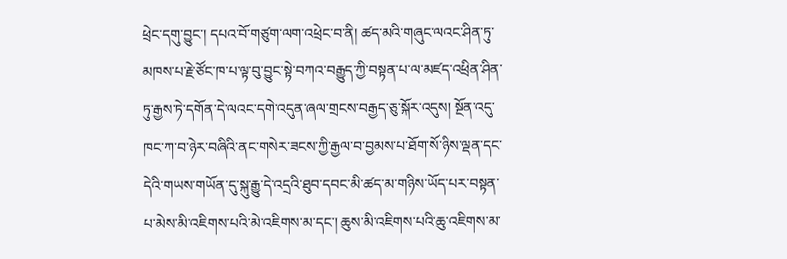ཕྲེང་དགུ་བྱུང་། དཔའ་བོ་གཙུག་ལག་འཕྲེང་བ་ནི། ཚད་མའི་གཞུང་ལའང་ཤིན་ཏུ་མཁས་པ་རྗེ་ཙོང་ཁ་པ་ལྟ་བུ་བྱུང་སྟེ་བཀའ་བརྒྱུད་ཀྱི་བསྟན་པ་ལ་མཛད་འཕྲིན་ཤིན་ཏུ་རྒྱས་ཏེ་དགོན་དེ་ལའང་དགེ་འདུན་ཞལ་གྲངས་བརྒྱད་ཅུ་སྐོར་འདུས། སྔོན་འདུ་ཁང་ཀ་བ་ཉེར་བཞིའི་ནང་གསེར་ཟངས་ཀྱི་རྒྱལ་བ་བྱམས་པ་ཐོག་སོ་ཉིས་ལྡན་དང་དེའི་གཡས་གཡོན་དུ་སྐུ་རྒྱུ་དེ་འདྲའི་ཐུབ་དབང་མི་ཚད་མ་གཉིས་ཡོད་པར་བསྟན་པ་མེས་མི་འཇིགས་པའི་མེ་འཇིགས་མ་དང་། ཆུས་མི་འཇིགས་པའི་ཆུ་འཇིགས་མ་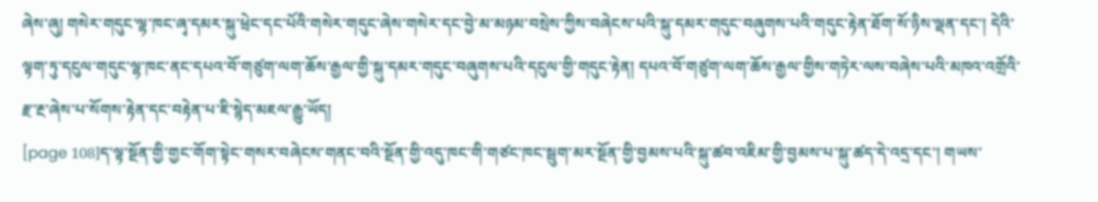ཞེས་ཞུ། གསེར་གདུང་ལྷ་ཁང་ཞྭ་དམར་སྐུ་ཕྲེང་དང་པོའི་གསེར་གདུང་ཞེས་གསེར་དང་བྱེ་མ་མཉམ་བསྲེས་ཀྱིས་བཞེངས་པའི་སྐུ་དམར་གདུང་བཞུགས་པའི་གདུང་རྟེན་ཐོག་སོ་ཉིས་ལྡན་དང་། དེའི་ལྟག་ཏུ་དངུལ་གདུང་ལྷ་ཁང་ནང་དཔའ་བོ་གཙུག་ལག་ཆོས་རྒྱལ་གྱི་སྐུ་དམར་གདུང་བཞུགས་པའི་དངུལ་གྱི་གདུང་རྟེན། དཔའ་བོ་གཙུག་ལག་ཆོས་རྒྱལ་གྱིས་གཏེར་ལས་བཞེས་པའི་མཁའ་འགྲོའི་རྫ་རྔ་ཞེས་པ་སོགས་རྟེན་དང་བརྟེན་པ་ཇི་སྙེད་མཇལ་རྒྱུ་ཡོད།
[page 108]ད་ལྟ་སྔོན་གྱི་གྱང་གོག་སྟེང་གསར་བཞེངས་གནང་བའི་སྔོན་གྱི་འདུ་ཁང་གི་གཙང་ཁང་སྦུག་མར་སྔོན་གྱི་བྱམས་པའི་སྐུ་ཚབ་འཇིམ་གྱི་བྱམས་པ་སྐུ་ཚད་དེ་འདྲ་དང་། གཡས་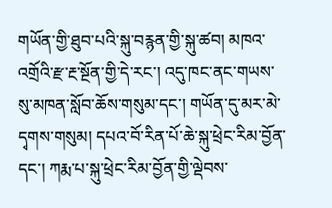གཡོན་གྱི་ཐུབ་པའི་སྐུ་བརྙན་གྱི་སྐུ་ཚབ། མཁའ་འགྲོའི་རྫ་རྔ་སྔོན་གྱི་དེ་རང་། འདུ་ཁང་ནང་གཡས་སུ་མཁན་སློབ་ཆོས་གསུམ་དང་། གཡོན་དུ་མར་མེ་དྭགས་གསུམ། དཔའ་བོ་རིན་པོ་ཆེ་སྐུ་ཕྲེང་རིམ་བྱོན་དང་། ཀརྨ་པ་སྐུ་ཕྲེང་རིམ་བྱོན་གྱི་ལྡེབས་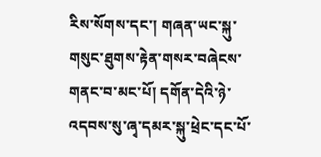རིས་སོགས་དང་། གཞན་ཡང་སྐུ་གསུང་ཐུགས་རྟེན་གསར་བཞེངས་གནང་བ་མང་པོ། དགོན་དེའི་ཉེ་འདབས་སུ་ཞྭ་དམར་སྐུ་ཕྲེང་དང་པོ་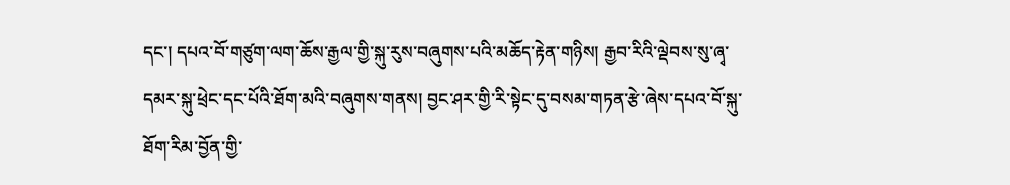དང་། དཔའ་བོ་གཙུག་ལག་ཆོས་རྒྱལ་གྱི་སྐུ་རུས་བཞུགས་པའི་མཆོད་རྟེན་གཉིས། རྒྱབ་རིའི་ལྡེབས་སུ་ཞྭ་དམར་སྐུ་ཕྲེང་དང་པོའི་ཐོག་མའི་བཞུགས་གནས། བྱང་ཤར་གྱི་རི་སྟེང་དུ་བསམ་གཏན་རྩེ་ཞེས་དཔའ་བོ་སྐུ་ཐོག་རིམ་བྱོན་གྱི་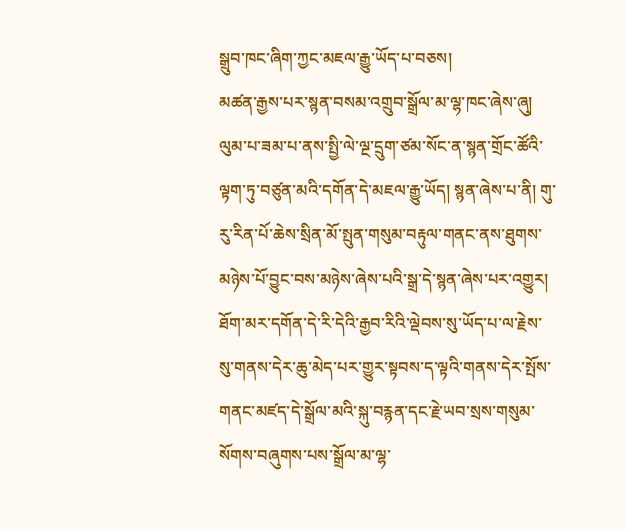སྒྲུབ་ཁང་ཞིག་ཀྱང་མཇལ་རྒྱུ་ཡོད་པ་བཅས།
མཚན་རྒྱས་པར་སྙན་བསམ་འགྲུབ་སྒྲོལ་མ་ལྷ་ཁང་ཞེས་ཞུ། ལུམ་པ་ཟམ་པ་ནས་སྤྱི་ལེ་ལྔ་དྲུག་ཙམ་སོང་ན་སྙན་གྲོང་ཚོའི་ལྟག་ཏུ་བཙུན་མའི་དགོན་དེ་མཇལ་རྒྱུ་ཡོད། སྙན་ཞེས་པ་ནི། གུ་རུ་རིན་པོ་ཆེས་སྲིན་མོ་སྤུན་གསུམ་བརྟུལ་གནང་ནས་ཐུགས་མཉེས་པོ་བྱུང་བས་མཉེས་ཞེས་པའི་སྒྲ་དེ་སྙན་ཞེས་པར་འགྱུར། ཐོག་མར་དགོན་དེ་རི་དེའི་རྒྱབ་རིའི་ལྡེབས་སུ་ཡོད་པ་ལ་རྗེས་སུ་གནས་དེར་ཆུ་མེད་པར་གྱུར་སྟབས་ད་ལྟའི་གནས་དེར་སྤོས་གནང་མཛད་དེ་སྒྲོལ་མའི་སྐུ་བརྙན་དང་རྗེ་ཡབ་སྲས་གསུམ་སོགས་བཞུགས་པས་སྒྲོལ་མ་ལྷ་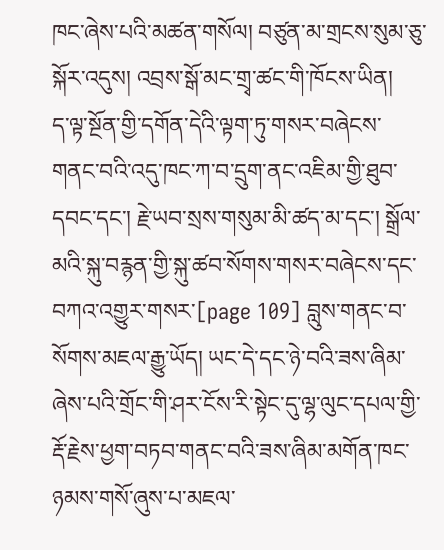ཁང་ཞེས་པའི་མཚན་གསོལ། བཙུན་མ་གྲངས་སུམ་ཅུ་སྐོར་འདུས། འབྲས་སྒོ་མང་གྲྭ་ཚང་གི་ཁོངས་ཡིན།
ད་ལྟ་སྔོན་གྱི་དགོན་དེའི་ལྟག་ཏུ་གསར་བཞེངས་གནང་བའི་འདུ་ཁང་ཀ་བ་དྲུག་ནང་འཇིམ་གྱི་ཐུབ་དབང་དང་། རྗེ་ཡབ་སྲས་གསུམ་མི་ཚད་མ་དང་། སྒྲོལ་མའི་སྐུ་བརྙན་གྱི་སྐུ་ཚབ་སོགས་གསར་བཞེངས་དང་བཀའ་འགྱུར་གསར་[page 109] བླུས་གནང་བ་སོགས་མཇལ་རྒྱུ་ཡོད། ཡང་དེ་དང་ཉེ་བའི་ཟས་ཞིམ་ཞེས་པའི་གྲོང་གི་ཤར་ངོས་རི་སྟེང་དུ་ལྷ་ལུང་དཔལ་གྱི་རྡོ་རྗེས་ཕྱག་བཏབ་གནང་བའི་ཟས་ཞིམ་མགོན་ཁང་ཉམས་གསོ་ཞུས་པ་མཇལ་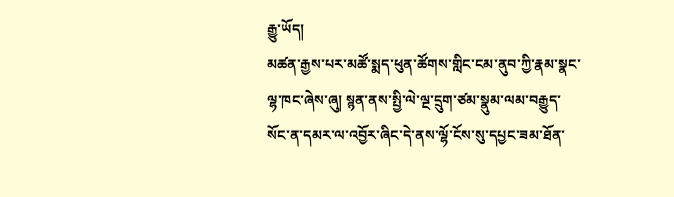རྒྱུ་ཡོད།
མཚན་རྒྱས་པར་མཚོ་སྨད་ཕུན་ཚོགས་གླིང་ངམ་ནུབ་ཀྱི་རྣམ་སྣང་ལྷ་ཁང་ཞེས་ཞུ། སྙན་ནས་སྤྱི་ལེ་ལྔ་དྲུག་ཙམ་སྣུམ་ལམ་བརྒྱུད་སོང་ན་དམར་ལ་འབྱོར་ཞིང་དེ་ནས་ལྷོ་ངོས་སུ་དཔྱང་ཟམ་ཐོན་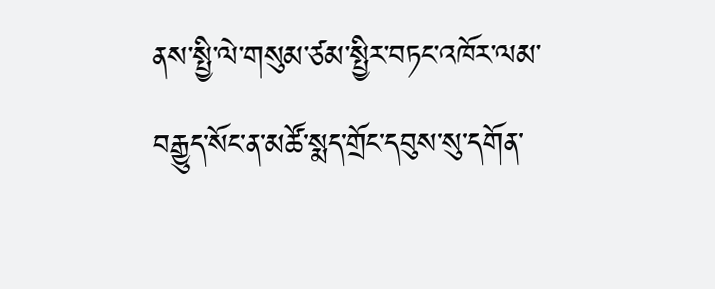ནས་སྤྱི་ལེ་གསུམ་ཙམ་སྤྱིར་བཏང་འཁོར་ལམ་བརྒྱུད་སོང་ན་མཚོ་སྨད་གྲོང་དབུས་སུ་དགོན་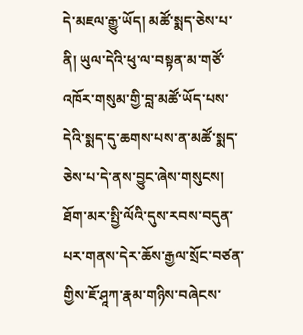དེ་མཇལ་རྒྱུ་ཡོད། མཚོ་སྨད་ཅེས་པ་ནི། ཡུལ་དེའི་ཕུ་ལ་བསྟན་མ་གཙོ་འཁོར་གསུམ་གྱི་བླ་མཚོ་ཡོད་པས་དེའི་སྨད་དུ་ཆགས་པས་ན་མཚོ་སྨད་ཅེས་པ་དེ་ནས་བྱུང་ཞེས་གསུངས། ཐོག་མར་སྤྱི་ལོའི་དུས་རབས་བདུན་པར་གནས་དེར་ཆོས་རྒྱལ་སྲོང་བཙན་གྱིས་ཇོ་ཤཱཀ་རྣམ་གཉིས་བཞེངས་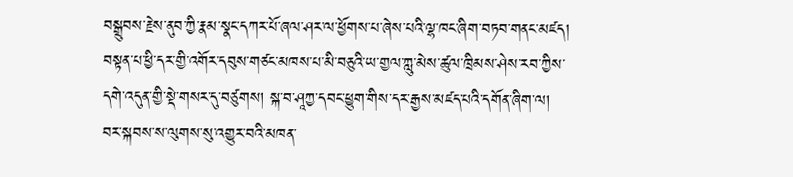བསྒྲུབས་རྗེས་ནུབ་ཀྱི་རྣམ་སྣང་དཀར་པོ་ཞལ་ཤར་ལ་ཕྱོགས་པ་ཞེས་པའི་ལྷ་ཁང་ཞིག་བཏབ་གནང་མཛད། བསྟན་པ་ཕྱི་དར་གྱི་འགོར་དབུས་གཙང་མཁས་པ་མི་བཅུའི་ཡ་གྱལ་ཀླུ་མེས་ཚུལ་ཁྲིམས་ཤེས་རབ་ཀྱིས་དགེ་འདུན་གྱི་སྡེ་གསར་དུ་བཙུགས། སྐ་བ་ཤཱཀྱ་དབང་ཕྱུག་གིས་དར་རྒྱས་མཛད་པའི་དགོན་ཞིག་ལ། བར་སྐབས་ས་ལུགས་སུ་འགྱུར་བའི་མཁན་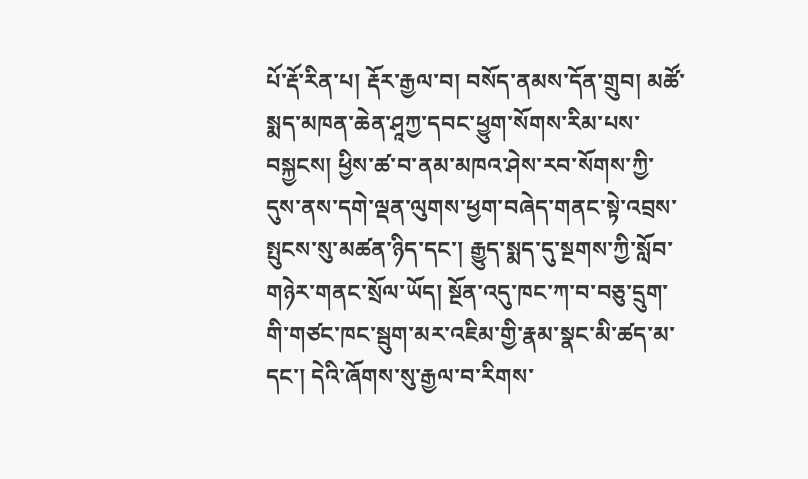པོ་རྡོ་རིན་པ། རྡོར་རྒྱལ་བ། བསོད་ནམས་དོན་གྲུབ། མཚོ་སྨད་མཁན་ཆེན་ཤཱཀྱ་དབང་ཕྱུག་སོགས་རིམ་པས་བསྐྱངས། ཕྱིས་ཚ་བ་ནམ་མཁའ་ཤེས་རབ་སོགས་ཀྱི་དུས་ནས་དགེ་ལྡན་ལུགས་ཕྱག་བཞེད་གནང་སྟེ་འབྲས་སྤུངས་སུ་མཚན་ཉིད་དང་། རྒྱུད་སྨད་དུ་སྔགས་ཀྱི་སློབ་གཉེར་གནང་སྲོལ་ཡོད། སྔོན་འདུ་ཁང་ཀ་བ་བཅུ་དྲུག་གི་གཙང་ཁང་སྦུག་མར་འཇིམ་གྱི་རྣམ་སྣང་མི་ཚད་མ་དང་། དེའི་ཞོགས་སུ་རྒྱལ་བ་རིགས་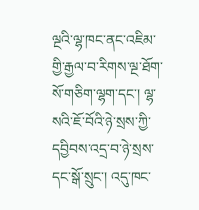ལྔའི་ལྷ་ཁང་ནང་འཇིམ་གྱི་རྒྱལ་བ་རིགས་ལྔ་ཐོག་སོ་གཅིག་ལྷག་དང་། ལྷ་སའི་ཇོ་བོའི་ཉེ་སྲས་ཀྱི་དབྱིབས་འདྲ་བ་ཉེ་སྲས་དང་སྒོ་སྲུང་། འདུ་ཁང་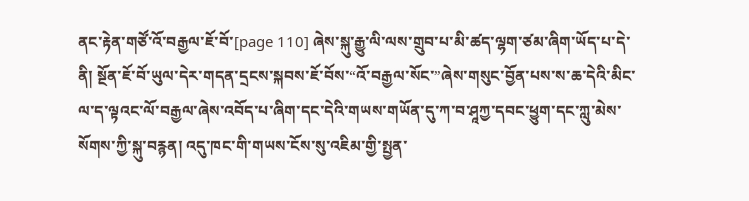ནང་རྟེན་གཙོ་འོ་བརྒྱལ་ཇོ་བོ་[page 110] ཞེས་སྐུ་རྒྱུ་ལི་ལས་གྲུབ་པ་མི་ཚད་ལྷག་ཙམ་ཞིག་ཡོད་པ་དེ་ནི། སྔོན་ཇོ་བོ་ཡུལ་དེར་གདན་དྲངས་སྐབས་ཇོ་བོས་“འོ་བརྒྱལ་སོང་”ཞེས་གསུང་བྱོན་པས་ས་ཆ་དེའི་མིང་ལ་ད་ལྟའང་ལོ་བརྒྱལ་ཞེས་འབོད་པ་ཞིག་དང་དེའི་གཡས་གཡོན་དུ་ཀ་བ་ཤཱཀྱ་དབང་ཕྱུག་དང་ཀླུ་མེས་སོགས་ཀྱི་སྐུ་བརྙན། འདུ་ཁང་གི་གཡས་ངོས་སུ་འཇིམ་གྱི་སྤྱན་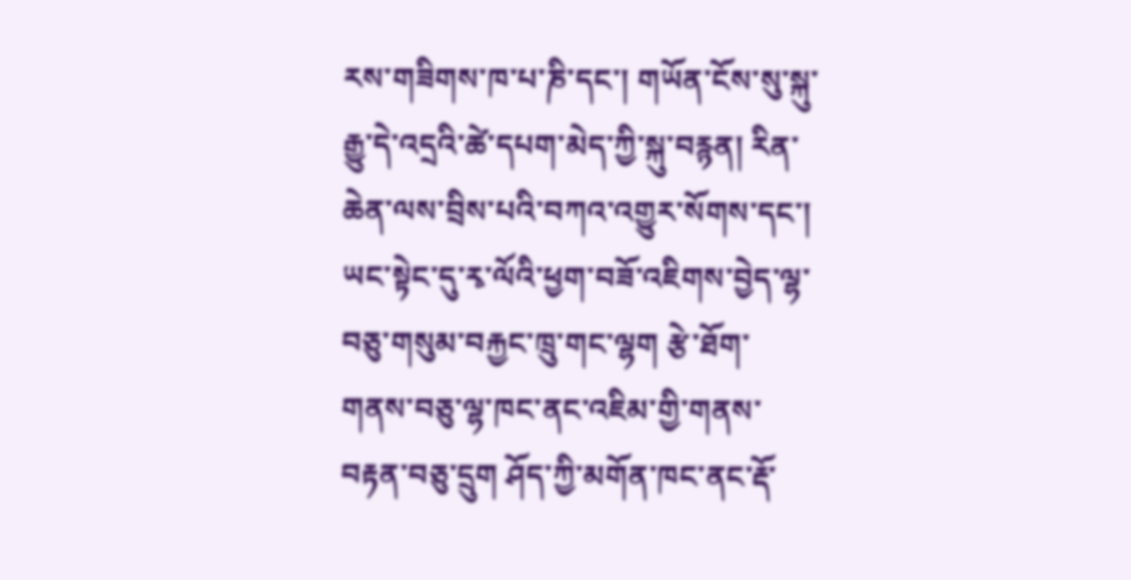རས་གཟིགས་ཁ་པ་ཎི་དང་། གཡོན་ངོས་སུ་སྐུ་རྒྱུ་དེ་འདྲའི་ཚེ་དཔག་མེད་ཀྱི་སྐུ་བརྙན། རིན་ཆེན་ལས་བྲིས་པའི་བཀའ་འགྱུར་སོགས་དང་། ཡང་སྟེང་དུ་རྭ་ལོའི་ཕྱག་བཟོ་འཇིགས་བྱེད་ལྷ་བཅུ་གསུམ་བརྐྱང་ཁྲུ་གང་ལྷག རྩེ་ཐོག་གནས་བཅུ་ལྷ་ཁང་ནང་འཇིམ་གྱི་གནས་བརྟན་བཅུ་དྲུག ཤོད་ཀྱི་མགོན་ཁང་ནང་རྡོ་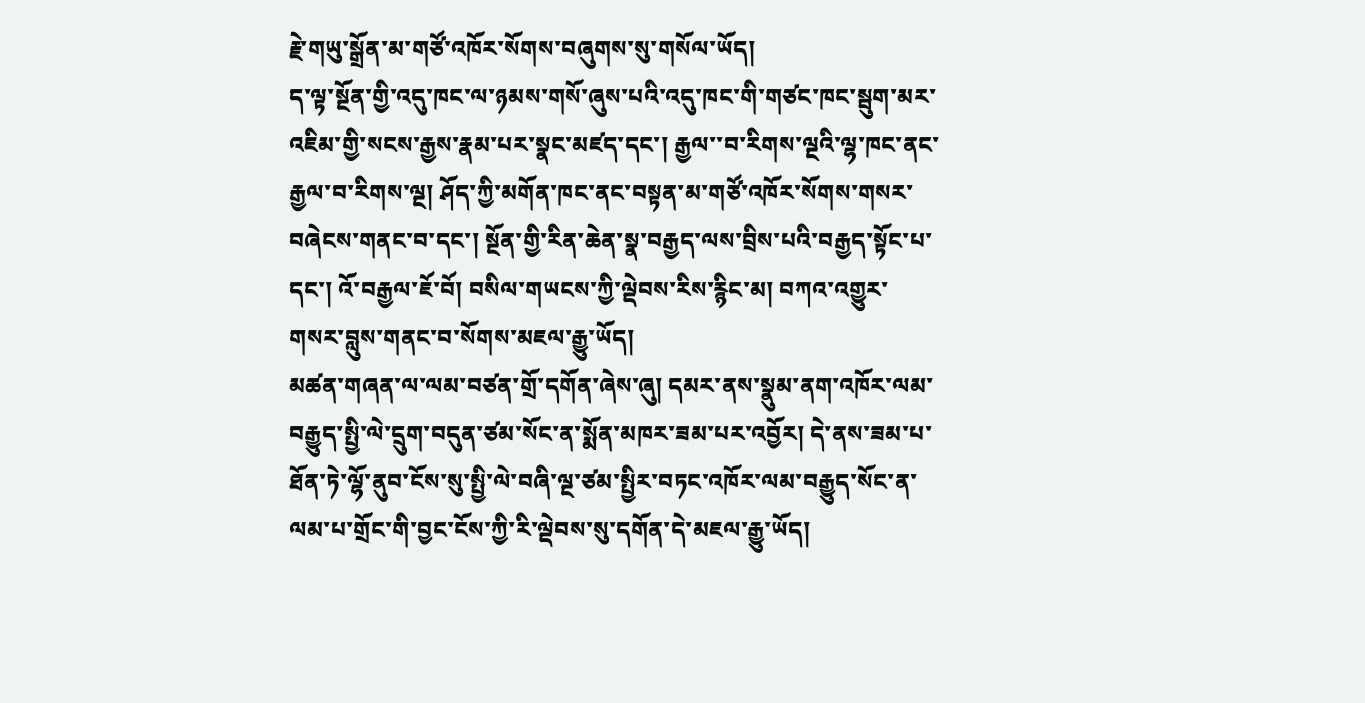རྗེ་གཡུ་སྒྲོན་མ་གཙོ་འཁོར་སོགས་བཞུགས་སུ་གསོལ་ཡོད།
ད་ལྟ་སྔོན་གྱི་འདུ་ཁང་ལ་ཉམས་གསོ་ཞུས་པའི་འདུ་ཁང་གི་གཙང་ཁང་སྦུག་མར་འཇིམ་གྱི་སངས་རྒྱས་རྣམ་པར་སྣང་མཛད་དང་། རྒྱལ་་བ་རིགས་ལྔའི་ལྷ་ཁང་ནང་རྒྱལ་བ་རིགས་ལྔ། ཤོད་ཀྱི་མགོན་ཁང་ནང་བསྟན་མ་གཙོ་འཁོར་སོགས་གསར་བཞེངས་གནང་བ་དང་། སྔོན་གྱི་རིན་ཆེན་སྣ་བརྒྱད་ལས་བྲིས་པའི་བརྒྱད་སྟོང་པ་དང་། འོ་བརྒྱལ་ཇོ་བོ། བསིལ་གཡངས་ཀྱི་ལྡེབས་རིས་རྙིང་མ། བཀའ་འགྱུར་གསར་བླུས་གནང་བ་སོགས་མཇལ་རྒྱུ་ཡོད།
མཚན་གཞན་ལ་ལམ་བཙན་གྲོ་དགོན་ཞེས་ཞུ། དམར་ནས་སྣུམ་ནག་འཁོར་ལམ་བརྒྱུད་སྤྱི་ལེ་དྲུག་བདུན་ཙམ་སོང་ན་སྨོན་མཁར་ཟམ་པར་འབྱོར། དེ་ནས་ཟམ་པ་ཐོན་ཏེ་ལྷོ་ནུབ་ངོས་སུ་སྤྱི་ལེ་བཞི་ལྔ་ཙམ་སྤྱིར་བཏང་འཁོར་ལམ་བརྒྱུད་སོང་ན་ལམ་པ་གྲོང་གི་བྱང་ངོས་ཀྱི་རི་ལྡེབས་སུ་དགོན་དེ་མཇལ་རྒྱུ་ཡོད།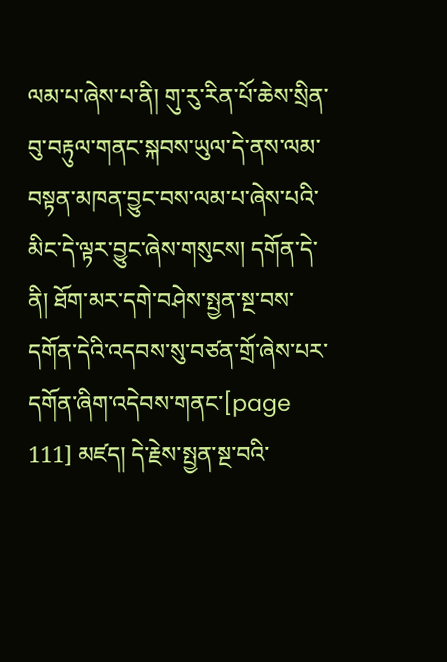ལམ་པ་ཞེས་པ་ནི། གུ་རུ་རིན་པོ་ཆེས་སྲིན་བུ་བརྟུལ་གནང་སྐབས་ཡུལ་དེ་ནས་ལམ་བསྟན་མཁན་བྱུང་བས་ལམ་པ་ཞེས་པའི་མིང་དེ་ལྟར་བྱུང་ཞེས་གསུངས། དགོན་དེ་ནི། ཐོག་མར་དགེ་བཤེས་སྤྱན་སྔ་བས་དགོན་དེའི་འདབས་སུ་བཙན་གྲོ་ཞེས་པར་དགོན་ཞིག་འདེབས་གནང་[page 111] མཛད། དེ་རྗེས་སྤྱན་སྔ་བའི་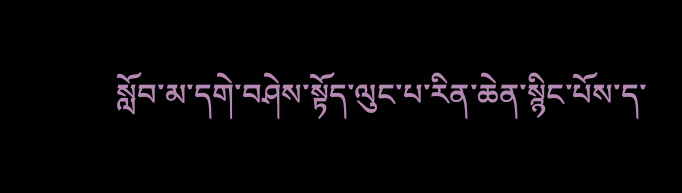སློབ་མ་དགེ་བཤེས་སྟོད་ལུང་པ་རིན་ཆེན་སྙིང་པོས་ད་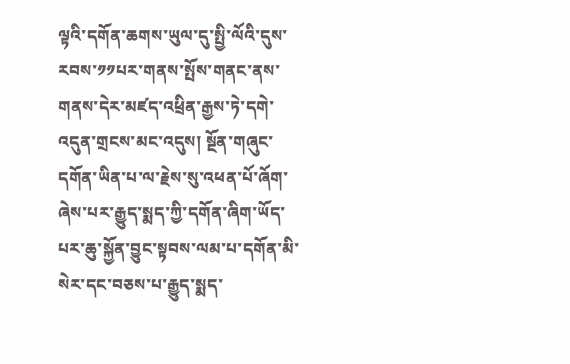ལྟའི་དགོན་ཆགས་ཡུལ་དུ་སྤྱི་ལོའི་དུས་རབས་༡༡པར་གནས་སྤོས་གནང་ནས་གནས་དེར་མཛད་འཕྲིན་རྒྱས་ཏེ་དགེ་འདུན་གྲངས་མང་འདུས། སྔོན་གཞུང་དགོན་ཡིན་པ་ལ་རྗེས་སུ་འཕན་པོ་ཞོག་ཞེས་པར་རྒྱུད་སྨད་ཀྱི་དགོན་ཞིག་ཡོད་པར་ཆུ་སྐྱོན་བྱུང་སྟབས་ལམ་པ་དགོན་མི་སེར་དང་བཅས་པ་རྒྱུད་སྨད་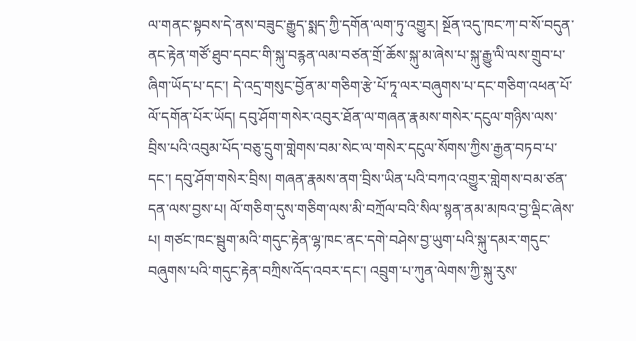ལ་གནང་སྟབས་དེ་ནས་བཟུང་རྒྱུད་སྨད་ཀྱི་དགོན་ལག་ཏུ་འགྱུར། སྔོན་འདུ་ཁང་ཀ་བ་སོ་བདུན་ནང་རྟེན་གཙོ་ཐུབ་དབང་གི་སྐུ་བརྙན་ལམ་བཙན་གྲོ་ཆོས་སྐུ་མ་ཞེས་པ་སྐུ་རྒྱུ་ལི་ལས་གྲུབ་པ་ཞིག་ཡོད་པ་དང་། དེ་འདྲ་གསུང་བྱོན་མ་གཅིག་རྩེ་པོ་ཏཱ་ལར་བཞུགས་པ་དང་གཅིག་འཕན་པོ་ལོ་དགོན་པོར་ཡོད། དབུ་ཤོག་གསེར་འབུར་ཐོན་ལ་གཞན་རྣམས་གསེར་དངུལ་གཉིས་ལས་བྲིས་པའི་འབུམ་པོད་བཅུ་དྲུག་གླེགས་བམ་སེང་ལ་གསེར་དངུལ་སོགས་ཀྱིས་རྒྱན་བཏབ་པ་དང་། དབུ་ཤོག་གསེར་བྲིས། གཞན་རྣམས་ནག་བྲིས་ཡིན་པའི་བཀའ་འགྱུར་གླེགས་བམ་ཙན་དན་ལས་བྱས་པ། ལོ་གཅིག་དུས་གཅིག་ལས་མི་བཀྲོལ་བའི་སིལ་སྙན་ནམ་མཁའ་བྱ་ལྡིང་ཞེས་པ། གཙང་ཁང་སྦུག་མའི་གདུང་རྟེན་ལྷ་ཁང་ནང་དགེ་བཤེས་བྱ་ཡུག་པའི་སྐུ་དམར་གདུང་བཞུགས་པའི་གདུང་རྟེན་བཀྲིས་འོད་འབར་དང་། འབྲུག་པ་ཀུན་ལེགས་ཀྱི་སྐུ་རུས་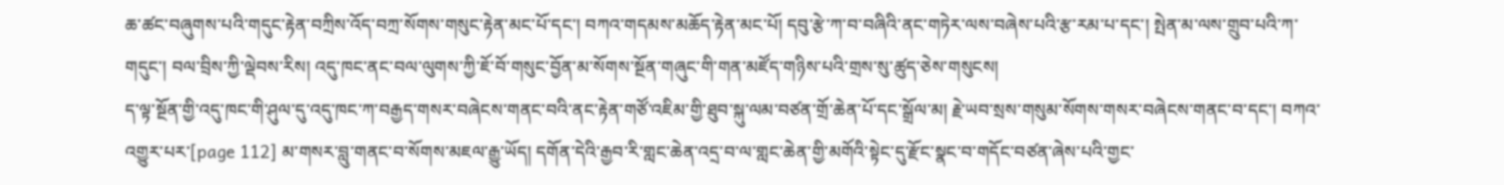ཆ་ཚང་བཞུགས་པའི་གདུང་རྟེན་བཀྲིས་འོད་བཀྲ་སོགས་གསུང་རྟེན་མང་པོ་དང་། བཀའ་གདམས་མཆོད་རྟེན་མང་པོ། དབུ་རྩེ་ཀ་བ་བཞིའི་ནང་གཏེར་ལས་བཞེས་པའི་རྩ་རམ་པ་དང་། སྤེན་མ་ལས་གྲུབ་པའི་ཀ་གདུང་། བལ་བྲིས་ཀྱི་ལྡེབས་རིས། འདུ་ཁང་ནང་བལ་ལུགས་ཀྱི་ཇོ་བོ་གསུང་བྱོན་མ་སོགས་སྔོན་གཞུང་གི་གན་མཛོད་གཉིས་པའི་གྲས་སུ་ཚུད་ཅེས་གསུངས།
ད་ལྟ་སྔོན་གྱི་འདུ་ཁང་གི་ཤུལ་དུ་འདུ་ཁང་ཀ་བརྒྱད་གསར་བཞེངས་གནང་བའི་ནང་རྟེན་གཙོ་འཇིམ་གྱི་ཐུབ་སྐུ་ལམ་བཙན་གྲོ་ཆེན་པོ་དང་སྒྲོལ་མ། རྗེ་ཡབ་སྲས་གསུམ་སོགས་གསར་བཞེངས་གནང་བ་དང་། བཀའ་འགྱུར་པར་[page 112] མ་གསར་བླུ་གནང་བ་སོགས་མཇལ་རྒྱུ་ཡོད། དགོན་དེའི་རྒྱབ་རི་གླང་ཆེན་འདྲ་བ་ལ་གླང་ཆེན་གྱི་མགོའི་སྟེང་དུ་རྫོང་སྣང་བ་གདོང་བཙན་ཞེས་པའི་གྱང་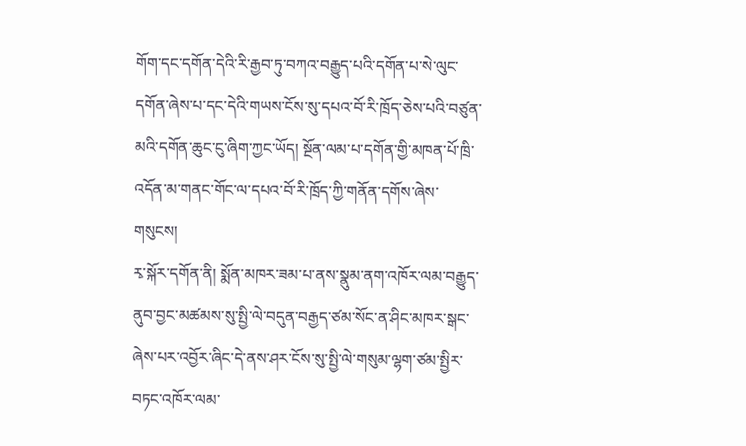གོག་དང་དགོན་དེའི་རི་རྒྱབ་ཏུ་བཀའ་བརྒྱུད་པའི་དགོན་པ་སེ་ལུང་དགོན་ཞེས་པ་དང་དེའི་གཡས་ངོས་སུ་དཔའ་བོ་རི་ཁྲོད་ཅེས་པའི་བཙུན་མའི་དགོན་ཆུང་ངུ་ཞིག་ཀྱང་ཡོད། སྔོན་ལམ་པ་དགོན་གྱི་མཁན་པོ་ཁྲི་འདོན་མ་གནང་གོང་ལ་དཔའ་བོ་རི་ཁྲོད་ཀྱི་གནོན་དགོས་ཞེས་གསུངས།
རྭ་སྐོར་དགོན་ནི། སྨོན་མཁར་ཟམ་པ་ནས་སྣུམ་ནག་འཁོར་ལམ་བརྒྱུད་ནུབ་བྱང་མཚམས་སུ་སྤྱི་ལེ་བདུན་བརྒྱད་ཙམ་སོང་ན་ཤིང་མཁར་སྒང་ཞེས་པར་འབྱོར་ཞིང་དེ་ནས་ཤར་ངོས་སུ་སྤྱི་ལེ་གསུམ་ལྷག་ཙམ་སྤྱིར་བཏང་འཁོར་ལམ་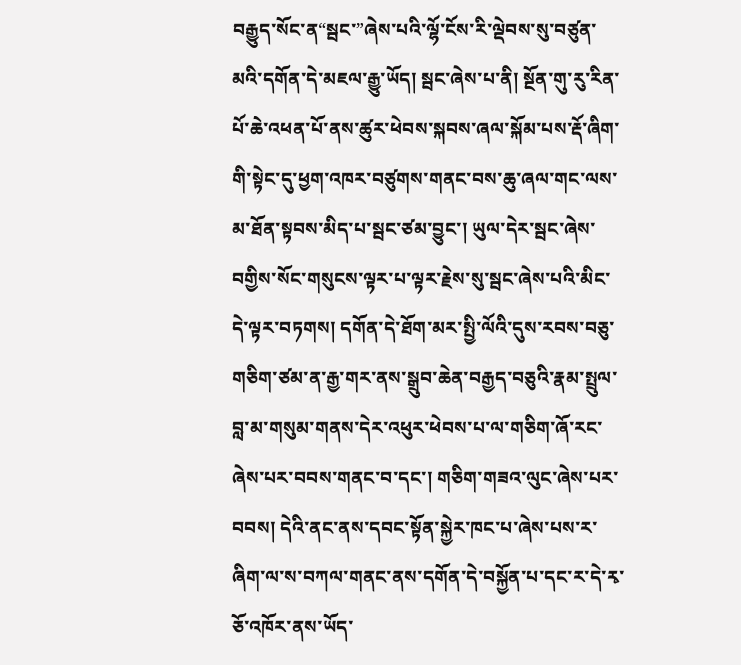བརྒྱུད་སོང་ན“སྦང་”ཞེས་པའི་ལྷོ་ངོས་རི་ལྡེབས་སུ་བཙུན་མའི་དགོན་དེ་མཇལ་རྒྱུ་ཡོད། སྦང་ཞེས་པ་ནི། སྔོན་གུ་རུ་རིན་པོ་ཆེ་འཕན་པོ་ནས་ཚུར་ཕེབས་སྐབས་ཞལ་སྐོམ་པས་རྡོ་ཞིག་གི་སྟེང་དུ་ཕྱག་འཁར་བཙུགས་གནང་བས་ཆུ་ཞལ་གང་ལས་མ་ཐོན་སྟབས་མིད་པ་སྦང་ཙམ་བྱུང་། ཡུལ་དེར་སྦང་ཞེས་བགྱིས་སོང་གསུངས་ལྟར་པ་ལྟར་རྗེས་སུ་སྦང་ཞེས་པའི་མིང་དེ་ལྟར་བཏགས། དགོན་དེ་ཐོག་མར་སྤྱི་ལོའི་དུས་རབས་བཅུ་གཅིག་ཙམ་ན་རྒྱ་གར་ནས་སྒྲུབ་ཆེན་བརྒྱད་བཅུའི་རྣམ་སྤྲུལ་བླ་མ་གསུམ་གནས་དེར་འཕུར་ཕེབས་པ་ལ་གཅིག་ཞོ་རང་ཞེས་པར་བབས་གནང་བ་དང་། གཅིག་གཟའ་ལུང་ཞེས་པར་བབས། དེའི་ནང་ནས་དབང་སྟོན་སྐྱེར་ཁང་པ་ཞེས་པས་ར་ཞིག་ལ་ས་བཀལ་གནང་ནས་དགོན་དེ་བསྐྱོན་པ་དང་ར་དེ་རྭ་ཅོ་འཁོར་ནས་ཡོད་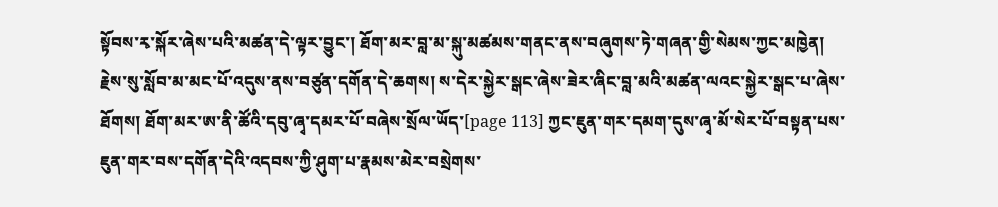སྟོབས་རྭ་སྐོར་ཞེས་པའི་མཚན་དེ་ལྟར་བྱུང་། ཐོག་མར་བླ་མ་སྐུ་མཚམས་གནང་ནས་བཞུགས་ཏེ་གཞན་གྱི་སེམས་ཀྱང་མཁྱེན། རྗེས་སུ་སློབ་མ་མང་པོ་འདུས་ནས་བཙུན་དགོན་དེ་ཆགས། ས་དེར་སྐྱེར་སྒང་ཞེས་ཟེར་ཞིང་བླ་མའི་མཚན་ལའང་སྐྱེར་སྒང་པ་ཞེས་ཐོགས། ཐོག་མར་ཨ་ནི་ཚོའི་དབུ་ཞྭ་དམར་པོ་བཞེས་སྲོལ་ཡོད་[page 113] ཀྱང་ཇུན་གར་དམག་དུས་ཞྭ་མོ་སེར་པོ་བསྟན་པས་ཇུན་གར་བས་དགོན་དེའི་འདབས་ཀྱི་ཤུག་པ་རྣམས་མེར་བསྲེགས་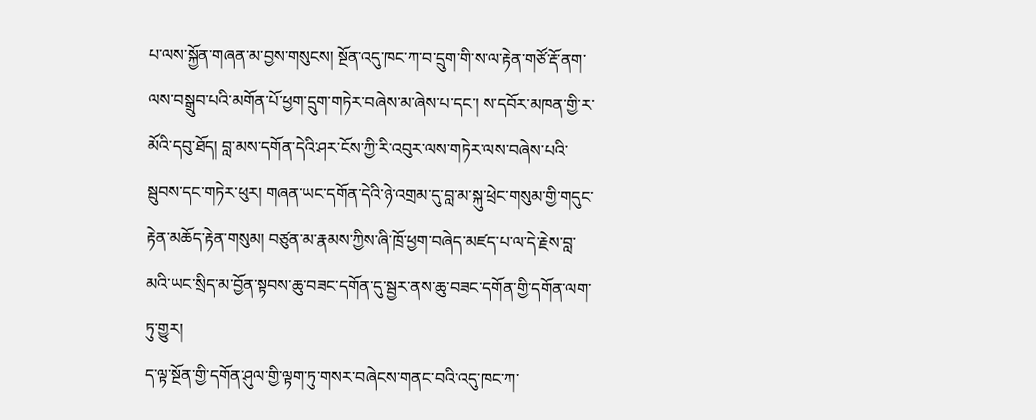པ་ལས་སྐྱོན་གཞན་མ་བྱས་གསུངས། སྔོན་འདུ་ཁང་ཀ་བ་དྲུག་གི་ས་ལ་རྟེན་གཙོ་རྡོ་ནག་ལས་བསྒྲུབ་པའི་མགོན་པོ་ཕྱག་དྲུག་གཏེར་བཞེས་མ་ཞེས་པ་དང་། ས་དབོར་མཁན་གྱི་ར་མོའི་དབུ་ཐོད། བླ་མས་དགོན་དེའི་ཤར་ངོས་ཀྱི་རི་འབུར་ལས་གཏེར་ལས་བཞེས་པའི་སྦུབས་དང་གཏེར་ཕུར། གཞན་ཡང་དགོན་དེའི་ཉེ་འགྲམ་དུ་བླ་མ་སྐུ་ཕྲེང་གསུམ་གྱི་གདུང་རྟེན་མཆོད་རྟེན་གསུམ། བཙུན་མ་རྣམས་ཀྱིས་ཞི་ཁྲོ་ཕྱག་བཞེད་མཛད་པ་ལ་དེ་རྗེས་བླ་མའི་ཡང་སྲིད་མ་བྱོན་སྟབས་ཆུ་བཟང་དགོན་དུ་སྦྱར་ནས་ཆུ་བཟང་དགོན་གྱི་དགོན་ལག་ཏུ་གྱུར།
ད་ལྟ་སྔོན་གྱི་དགོན་ཤུལ་གྱི་ལྟག་ཏུ་གསར་བཞེངས་གནང་བའི་འདུ་ཁང་ཀ་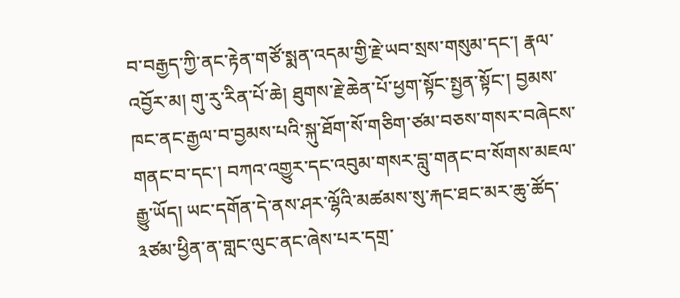བ་བརྒྱད་ཀྱི་ནང་རྟེན་གཙོ་སྨན་འདམ་གྱི་རྗེ་ཡབ་སྲས་གསུམ་དང་། རྣལ་འབྱོར་མ། གུ་རུ་རིན་པོ་ཆེ། ཐུགས་རྗེ་ཆེན་པོ་ཕྱག་སྟོང་སྤྱན་སྟོང་། བྱམས་ཁང་ནང་རྒྱལ་བ་བྱམས་པའི་སྐུ་ཐོག་སོ་གཅིག་ཙམ་བཅས་གསར་བཞེངས་གནང་བ་དང་། བཀའ་འགྱུར་དང་འབུམ་གསར་བླུ་གནང་བ་སོགས་མཇལ་རྒྱུ་ཡོད། ཡང་དགོན་དེ་ནས་ཤར་ལྷོའི་མཚམས་སུ་རྐང་ཐང་མར་ཆུ་ཚོད་༣ཙམ་ཕྱིན་ན་གླང་ལུང་ནང་ཞེས་པར་དགྲ་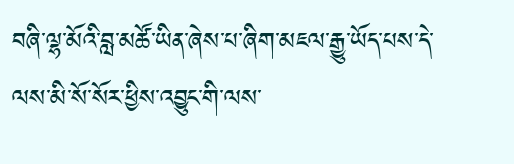བཞི་ལྷ་མོའི་བླ་མཚོ་ཡིན་ཞེས་པ་ཞིག་མཇལ་རྒྱུ་ཡོད་པས་དེ་ལས་མི་སོ་སོར་ཕྱིས་འབྱུང་གི་ལས་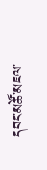དབང་མཚོ་མཇལ་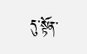དུ་སྟོན་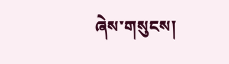ཞེས་གསུངས།